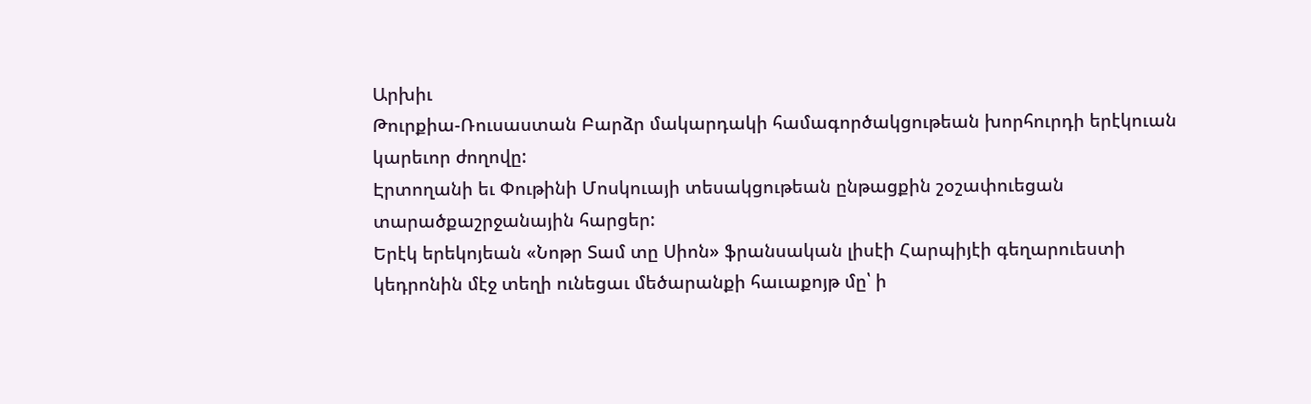Արխիւ
Թուրքիա-Ռուսաստան Բարձր մակարդակի համագործակցութեան խորհուրդի երէկուան կարեւոր ժողովը:
Էրտողանի եւ Փութինի Մոսկուայի տեսակցութեան ընթացքին շօշափուեցան տարածքաշրջանային հարցեր:
Երէկ երեկոյեան «Նոթր Տամ տը Սիոն» ֆրանսական լիսէի Հարպիյէի գեղարուեստի կեդրոնին մէջ տեղի ունեցաւ մեծարանքի հաւաքոյթ մը՝ ի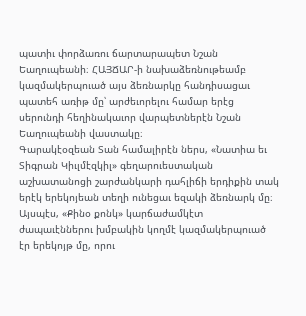պատիւ փորձառու ճարտարապետ Նշան Եաղուպեանի։ ՀԱՅՃԱՐ-ի նախաձեռնութեամբ կազմակերպուած այս ձեռնարկը հանդիսացաւ պատեհ առիթ մը՝ արժեւորելու համար երէց սերունդի հեղինակաւոր վարպետներէն Նշան Եաղուպեանի վաստակը։
Գարակէօզեան Տան համալիրէն ներս, «Նատիա եւ Տիգրան Կիւլմէզկիլ» գեղարուեստական աշխատանոցի շարժանկարի դահլիճի երդիքին տակ երէկ երեկոյեան տեղի ունեցաւ եզակի ձեռնարկ մը։ Այսպէս, «Քինօ քոնկ» կարճաժամկէտ ժապաւէններու խմբակին կողմէ կազմակերպուած էր երեկոյթ մը, որու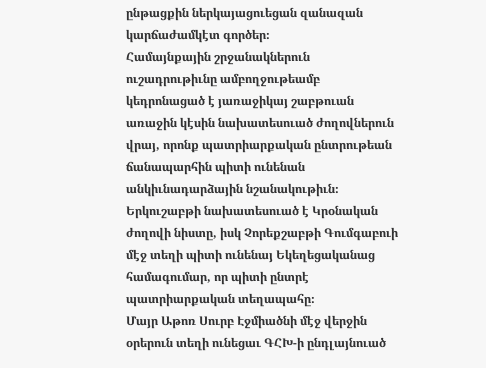ընթացքին ներկայացուեցան զանազան կարճաժամկէտ գործեր։
Համայնքային շրջանակներուն ուշադրութիւնը ամբողջութեամբ կեդրոնացած է յառաջիկայ շաբթուան առաջին կէսին նախատեսուած ժողովներուն վրայ, որոնք պատրիարքական ընտրութեան ճանապարհին պիտի ունենան անկիւնադարձային նշանակութիւն։ Երկուշաբթի նախատեսուած է Կրօնական ժողովի նիստը, իսկ Չորեքշաբթի Գումգաբուի մէջ տեղի պիտի ունենայ Եկեղեցականաց համագումար, որ պիտի ընտրէ պատրիարքական տեղապահը։
Մայր Աթոռ Սուրբ Էջմիածնի մէջ վերջին օրերուն տեղի ունեցաւ ԳՀԽ-ի ընդլայնուած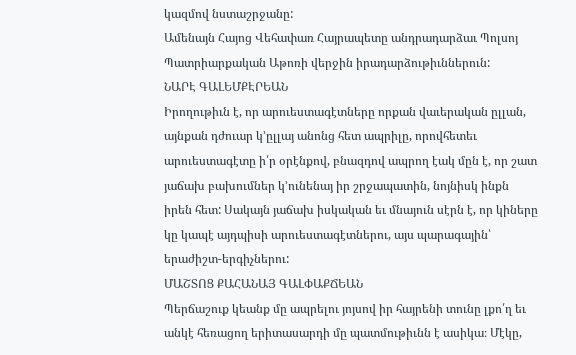կազմով նստաշրջանը:
Ամենայն Հայոց Վեհափառ Հայրապետը անդրադարձաւ Պոլսոյ Պատրիարքական Աթոռի վերջին իրադարձութիւններուն:
ՆԱՐԷ ԳԱԼԵՄՔԷՐԵԱՆ
Իրողութիւն է, որ արուեստագէտները որքան վաւերական ըլլան, այնքան դժուար կ՚ըլլայ անոնց հետ ապրիլը, որովհետեւ արուեստագէտը ի՛ր օրէնքով, բնազդով ապրող էակ մըն է, որ շատ յաճախ բախումներ կ՚ունենայ իր շրջապատին, նոյնիսկ ինքն իրեն հետ: Սակայն յաճախ իսկական եւ մնայուն սէրն է, որ կիները կը կապէ այդպիսի արուեստագէտներու, այս պարագային՝ երաժիշտ-երգիչներու:
ՄԱՇՏՈՑ ՔԱՀԱՆԱՅ ԳԱԼՓԱՔՃԵԱՆ
Պերճաշուք կեանք մը ապրելու յոյսով իր հայրենի տունը լքո՛ղ եւ անկէ հեռացող երիտասարդի մը պատմութիւնն է ասիկա։ Մէկը,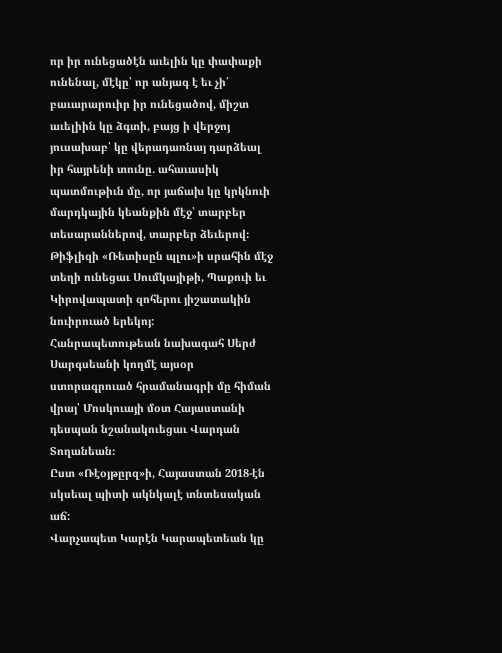որ իր ունեցածէն աւելին կը փափաքի ունենալ, մէկը՝ որ անյագ է եւ չի՛ բաւարարուիր իր ունեցածով, միշտ աւելիին կը ձգտի, բայց ի վերջոյ յուսախաբ՝ կը վերադառնայ դարձեալ իր հայրենի տունը. ահաւասիկ պատմութիւն մը, որ յաճախ կը կրկնուի մարդկային կեանքին մէջ՝ տարբեր տեսարաններով, տարբեր ձեւերով։
Թիֆլիզի «Ռետիսըն պլու»ի սրահին մէջ տեղի ունեցաւ Սումկայիթի, Պաքուի եւ Կիրովապատի զոհերու յիշատակին նուիրուած երեկոյ:
Հանրապետութեան նախագահ Սերժ Սարգսեանի կողմէ այսօր ստորագրուած հրամանագրի մը հիման վրայ՝ Մոսկուայի մօտ Հայաստանի դեսպան նշանակուեցաւ Վարդան Տողանեան։
Ըստ «Ռէօյթըրզ»ի, Հայաստան 2018-էն սկսեալ պիտի ակնկալէ տնտեսական աճ:
Վարչապետ Կարէն Կարապետեան կը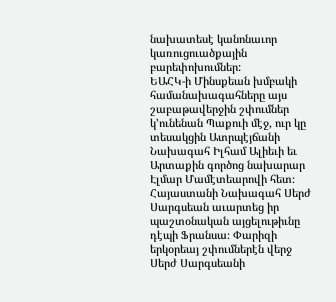նախատեսէ կանոնաւոր կառուցուածքային բարեփոխումներ:
ԵԱՀԿ-ի Մինսքեան խմբակի համանախագահները այս շաբաթավերջին շփումներ կ՚ունենան Պաքուի մէջ, ուր կը տեսակցին Ատրպէյճանի Նախագահ Իլհամ Ալիեւի եւ Արտաքին գործոց նախարար Էլմար Մամէտեարովի հետ։
Հայաստանի Նախագահ Սերժ Սարգսեան աւարտեց իր պաշտօնական այցելութիւնը դէպի Ֆրանսա։ Փարիզի երկօրեայ շփումներէն վերջ Սերժ Սարգսեանի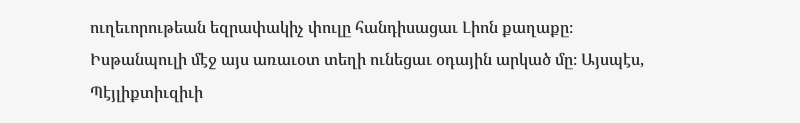ուղեւորութեան եզրափակիչ փուլը հանդիսացաւ Լիոն քաղաքը։
Իսթանպուլի մէջ այս առաւօտ տեղի ունեցաւ օդային արկած մը։ Այսպէս, Պէյլիքտիւզիւի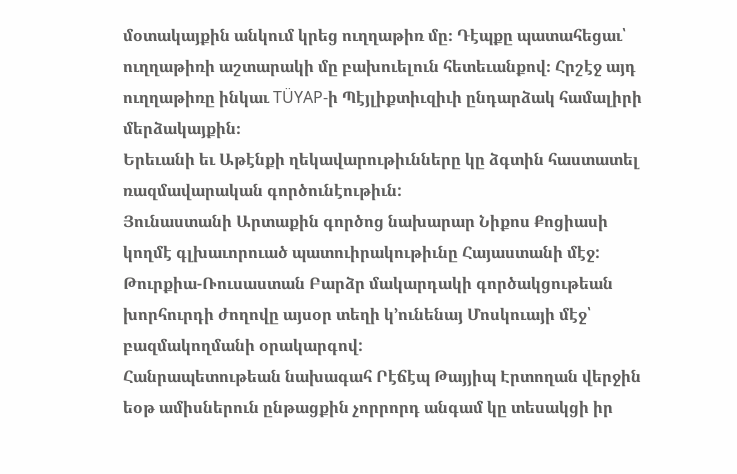մօտակայքին անկում կրեց ուղղաթիռ մը։ Դէպքը պատահեցաւ՝ ուղղաթիռի աշտարակի մը բախուելուն հետեւանքով։ Հրշէջ այդ ուղղաթիռը ինկաւ TÜYAP-ի Պէյլիքտիւզիւի ընդարձակ համալիրի մերձակայքին։
Երեւանի եւ Աթէնքի ղեկավարութիւնները կը ձգտին հաստատել ռազմավարական գործունէութիւն:
Յունաստանի Արտաքին գործոց նախարար Նիքոս Քոցիասի կողմէ գլխաւորուած պատուիրակութիւնը Հայաստանի մէջ:
Թուրքիա-Ռուսաստան Բարձր մակարդակի գործակցութեան խորհուրդի ժողովը այսօր տեղի կ՚ունենայ Մոսկուայի մէջ՝ բազմակողմանի օրակարգով:
Հանրապետութեան նախագահ Րէճէպ Թայյիպ Էրտողան վերջին եօթ ամիսներուն ընթացքին չորրորդ անգամ կը տեսակցի իր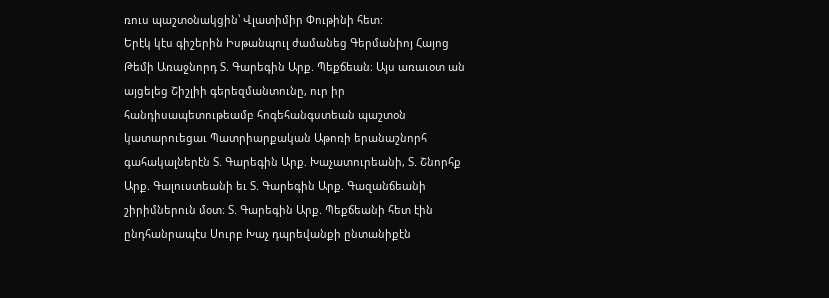ռուս պաշտօնակցին՝ Վլատիմիր Փութինի հետ:
Երէկ կէս գիշերին Իսթանպուլ ժամանեց Գերմանիոյ Հայոց Թեմի Առաջնորդ Տ. Գարեգին Արք. Պեքճեան։ Այս առաւօտ ան այցելեց Շիշլիի գերեզմանտունը, ուր իր հանդիսապետութեամբ հոգեհանգստեան պաշտօն կատարուեցաւ Պատրիարքական Աթոռի երանաշնորհ գահակալներէն Տ. Գարեգին Արք. Խաչատուրեանի, Տ. Շնորհք Արք. Գալուստեանի եւ Տ. Գարեգին Արք. Գազանճեանի շիրիմներուն մօտ։ Տ. Գարեգին Արք. Պեքճեանի հետ էին ընդհանրապէս Սուրբ Խաչ դպրեվանքի ընտանիքէն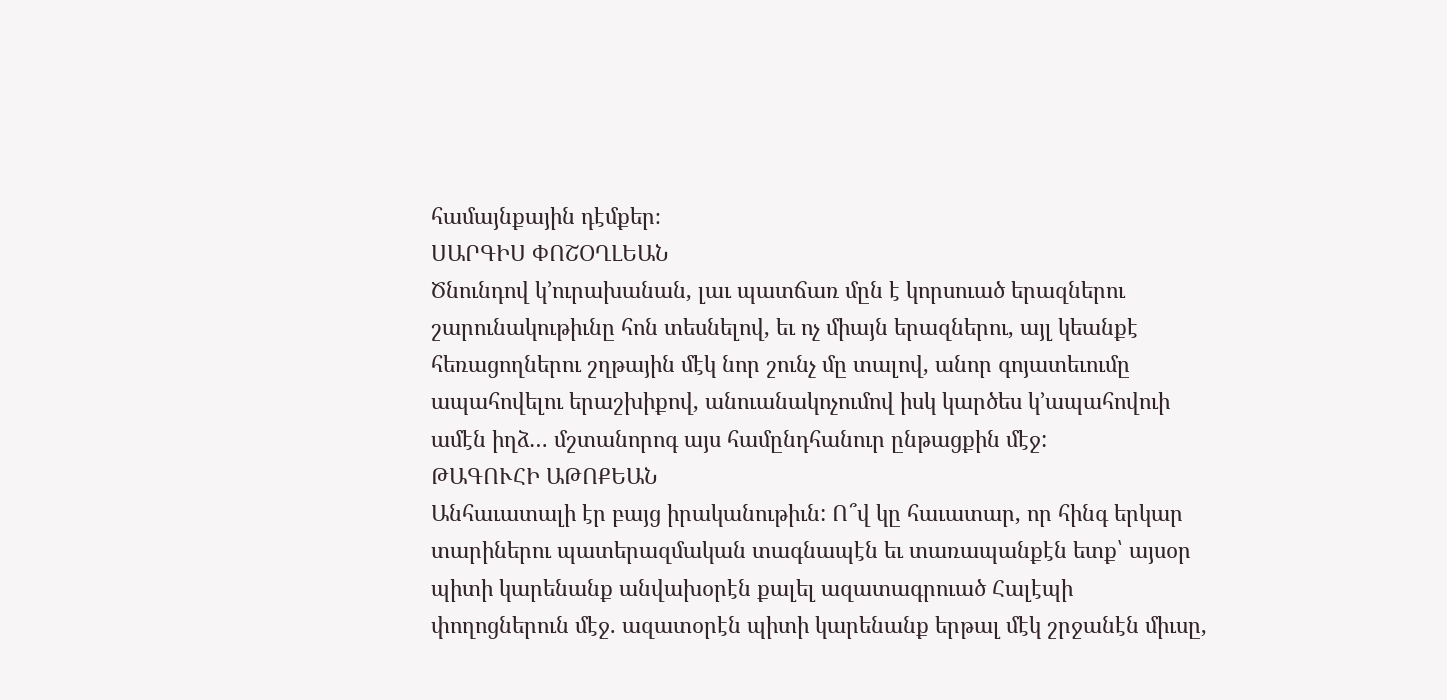համայնքային դէմքեր։
ՍԱՐԳԻՍ ՓՈՇՕՂԼԵԱՆ
Ծնունդով կ՚ուրախանան, լաւ պատճառ մըն է կորսուած երազներու շարունակութիւնը հոն տեսնելով, եւ ոչ միայն երազներու, այլ կեանքէ հեռացողներու շղթային մէկ նոր շունչ մը տալով, անոր գոյատեւումը ապահովելու երաշխիքով, անուանակոչումով իսկ կարծես կ՚ապահովուի ամէն իղձ… մշտանորոգ այս համընդհանուր ընթացքին մէջ:
ԹԱԳՈՒՀԻ ԱԹՈՔԵԱՆ
Անհաւատալի էր բայց իրականութիւն: Ո՞վ կը հաւատար, որ հինգ երկար տարիներու պատերազմական տագնապէն եւ տառապանքէն ետք՝ այսօր պիտի կարենանք անվախօրէն քալել ազատագրուած Հալէպի փողոցներուն մէջ. ազատօրէն պիտի կարենանք երթալ մէկ շրջանէն միւսը,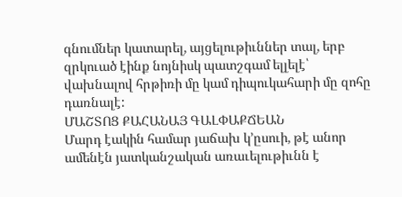գնումներ կատարել, այցելութիւններ տալ, երբ զրկուած էինք նոյնիսկ պատշգամ ելլելէ՝ վախնալով հրթիռի մը կամ դիպուկահարի մը զոհը դառնալէ:
ՄԱՇՏՈՑ ՔԱՀԱՆԱՅ ԳԱԼՓԱՔՃԵԱՆ
Մարդ էակին համար յաճախ կ՚ըսուի, թէ անոր ամենէն յատկանշական առաւելութիւնն է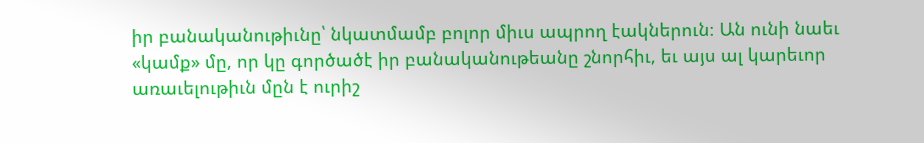իր բանականութիւնը՝ նկատմամբ բոլոր միւս ապրող էակներուն։ Ան ունի նաեւ «կամք» մը, որ կը գործածէ իր բանականութեանը շնորհիւ, եւ այս ալ կարեւոր առաւելութիւն մըն է ուրիշ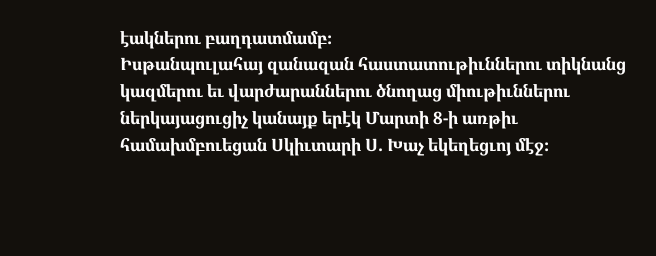էակներու բաղդատմամբ։
Իսթանպուլահայ զանազան հաստատութիւններու տիկնանց կազմերու եւ վարժարաններու ծնողաց միութիւններու ներկայացուցիչ կանայք երէկ Մարտի 8-ի առթիւ համախմբուեցան Սկիւտարի Ս. Խաչ եկեղեցւոյ մէջ։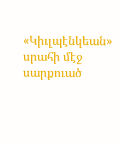«Կիւլպէնկեան» սրահի մէջ սարքուած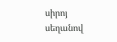սիրոյ սեղանով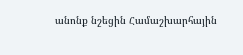անոնք նշեցին Համաշխարհային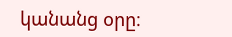կանանց օրը։